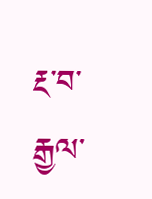རྔ་བ་རྒྱལ་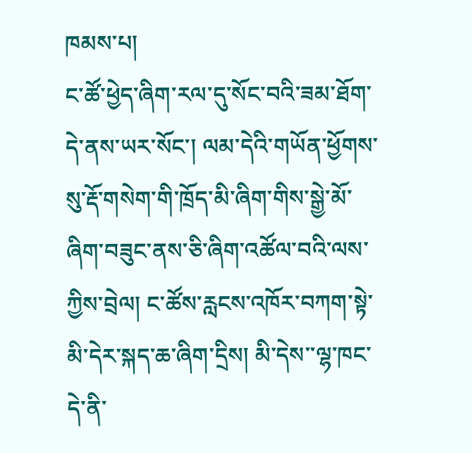ཁམས་པ།
ང་ཚོ་ཕྱེད་ཞིག་རལ་དུ་སོང་བའི་ཟམ་ཐོག་དེ་ནས་ཡར་སོང་། ལམ་དེའི་གཡོན་ཕྱོགས་སུ་རྡོ་གསེག་གི་ཁྲོད་མི་ཞིག་གིས་སྒྱེ་མོ་ཞིག་བཟུང་ནས་ཅི་ཞིག་འཚོལ་བའི་ལས་ཀྱིས་བྲེལ། ང་ཚོས་རླངས་འཁོར་བཀག་སྟེ་མི་དེར་སྐད་ཆ་ཞིག་དྲིས། མི་དེས་་ལྷ་ཁང་དེ་ནི་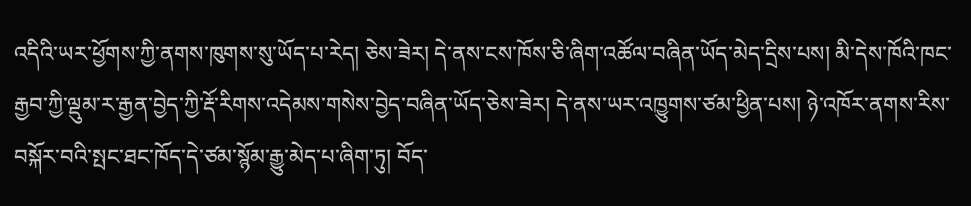འདིའི་ཡར་ཕྱོགས་ཀྱི་ནགས་ཁུགས་སུ་ཡོད་པ་རེད། ཅེས་ཟེར། དེ་ནས་ངས་ཁོས་ཅི་ཞིག་འཚོལ་བཞིན་ཡོད་མེད་དྲིས་པས། མི་དེས་ཁོའི་ཁང་རྒྱབ་ཀྱི་ལྡུམ་ར་རྒྱན་བྱེད་ཀྱི་རྡོ་རིགས་འདེམས་གསེས་བྱེད་བཞིན་ཡོད་ཅེས་ཟེར། དེ་ནས་ཡར་འཁྱུགས་ཙམ་ཕྱིན་པས། ཉེ་འཁོར་ནགས་རིས་བསྐོར་བའི་སྤང་ཐང་ཁོད་དེ་ཙམ་སྙོམ་རྒྱུ་མེད་པ་ཞིག་ཏུ། བོད་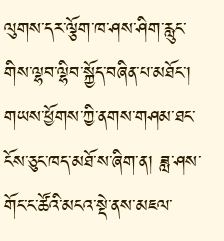ལུགས་དར་ལྕོག་ཁ་ཤས་ཤིག་རླུང་གིས་ལྷབ་ལྷིབ་སྐྱོད་བཞིན་པ་མཐོང་། གཡས་ཕྱོགས་ཀྱི་ནགས་གཤམ་ཐང་ངོས་ཅུང་ཁད་མཐོ་ས་ཞིག་ན། ཟླ་ཤས་གོང་ང་ཚོའི་མངའ་སྡེ་ནས་མཇལ་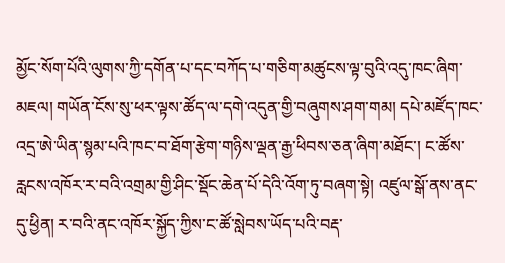མྱོང་སོག་པོའི་ལུགས་ཀྱི་དགོན་པ་དང་བཀོད་པ་གཅིག་མཚུངས་ལྟ་བུའི་འདུ་ཁང་ཞིག་མཇལ། གཡོན་ངོས་སུ་ཕར་ལྟས་ཚོད་ལ་དགེ་འདུན་གྱི་བཞུགས་ཤག་གམ། དཔེ་མཛོད་ཁང་འདྲ་ཨེ་ཡིན་སྙམ་པའི་ཁང་བ་ཐོག་རྩེག་གཉིས་ལྡན་རྒྱ་ཕིབས་ཅན་ཞིག་མཐོང་། ང་ཚོས་རླངས་འཁོར་ར་བའི་འགྲམ་གྱི་ཤིང་སྡོང་ཆེན་པོ་དེའི་འོག་ཏུ་བཞག་སྟེ། འཛུལ་སྒོ་ནས་ནང་དུ་ཕྱིན། ར་བའི་ནང་འཁོར་སྐྱོད་ཀྱིས་ང་ཚོ་སླེབས་ཡོད་པའི་བརྡ་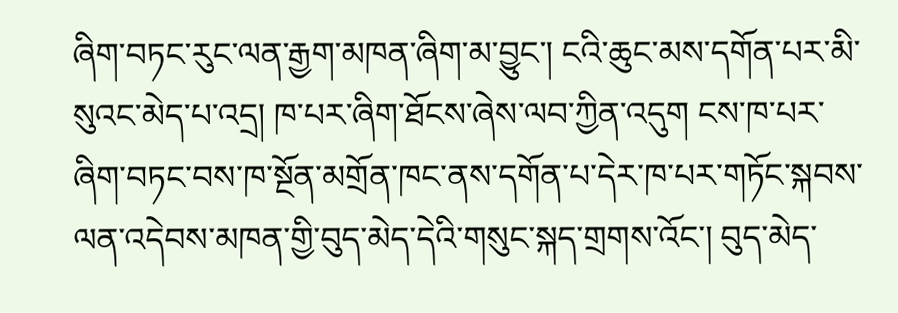ཞིག་བཏང་རུང་ལན་རྒྱག་མཁན་ཞིག་མ་བྱུང་། ངའི་ཆུང་མས་དགོན་པར་མི་སུའང་མེད་པ་འདྲ། ཁ་པར་ཞིག་ཐོངས་ཞེས་ལབ་ཀྱིན་འདུག ངས་ཁ་པར་ཞིག་བཏང་བས་ཁ་སྔོན་མགྲོན་ཁང་ནས་དགོན་པ་དེར་ཁ་པར་གཏོང་སྐབས་ལན་འདེབས་མཁན་གྱི་བུད་མེད་དེའི་གསུང་སྐད་གྲགས་འོང་། བུད་མེད་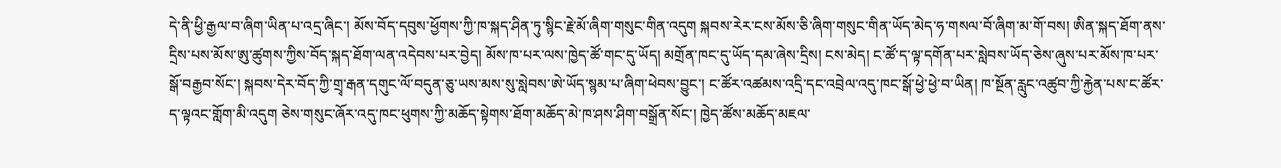དེ་ནི་ཕྱི་རྒྱལ་བ་ཞིག་ཡིན་པ་འདྲ་ཞིང་། མོས་བོད་དབུས་ཕྱོགས་ཀྱི་ཁ་སྐད་ཤིན་ཏུ་སྙིང་རྗེ་མོ་ཞིག་གསུང་གིན་འདུག སྐབས་རེར་ངས་མོས་ཅི་ཞིག་གསུང་གིན་ཡོད་མེད་ཧ་གསལ་བོ་ཞིག་མ་གོ་བས། ཨིན་སྐད་ཐོག་ནས་དྲིས་པས་མོས་ཨུ་ཚུགས་ཀྱིས་བོད་སྐད་ཐོག་ལན་འདེབས་པར་བྱེད། མོས་ཁ་པར་ལས་ཁྱེད་ཚོ་གང་དུ་ཡོད། མགྲོན་ཁང་དུ་ཡོད་དམ་ཞེས་དྲིས། ངས་མེད། ང་ཚོ་ད་ལྟ་དགོན་པར་སླེབས་ཡོད་ཅེས་ཞུས་པར་མོས་ཁ་པར་སྒོ་བརྒྱབ་སོང་། སྐབས་དེར་བོད་ཀྱི་གྲྭ་རྒན་དགུང་ལོ་བདུན་ཅུ་ཡས་མས་སུ་སླེབས་ཨེ་ཡོད་སྙམ་པ་ཞིག་ཕེབས་བྱུང་། ང་ཚོར་འཚམས་འདྲི་དང་འབྲེལ་འདུ་ཁང་སྒོ་ཕྱེ་ཕྱེ་བ་ཡིན། ཁ་སྔོན་རླུང་འཚུབ་ཀྱི་རྐྱེན་པས་ང་ཚོར་ད་ལྟའང་གློག་མི་འདུག ཅེས་གསུང་ཞོར་འདུ་ཁང་ཕུགས་ཀྱི་མཆོད་སྟེགས་ཐོག་མཆོད་མེ་ཁ་ཤས་ཤིག་བསྒྲོན་སོང་། ཁྱེད་ཚོས་མཆོད་མཇལ་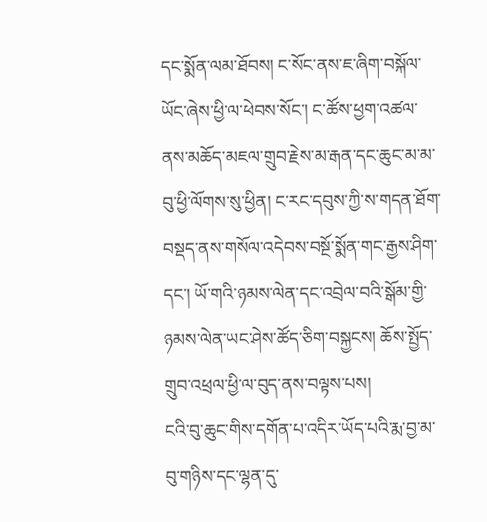དང་སྨོན་ལམ་ཐོབས། ང་སོང་ནས་ཇ་ཞིག་བསྐོལ་ཡོང་ཞེས་ཕྱི་ལ་ཕེབས་སོང་། ང་ཚོས་ཕྱག་འཚལ་ནས་མཆོད་མཇལ་གྲུབ་རྗེས་མ་རྒན་དང་ཆུང་མ་མ་བུ་ཕྱི་ལོགས་སུ་ཕྱིན། ང་རང་དབུས་ཀྱི་ས་གདན་ཐོག་བསྡད་ནས་གསོལ་འདེབས་བསྔོ་སྨོན་གང་རྒྱས་ཤིག་དང་། ཡོ་གའི་ཉམས་ལེན་དང་འབྲེལ་བའི་སྒོམ་གྱི་ཉམས་ལེན་ཡང་ཤེས་ཚོད་ཅིག་བསྐྱངས། ཆོས་སྤྱོད་གྲུབ་འཕྲལ་ཕྱི་ལ་བུད་ནས་བལྟས་པས།
ངའི་བུ་ཆུང་གིས་དགོན་པ་འདིར་ཡོད་པའི་རྨ་བྱ་མ་བུ་གཉིས་དང་ལྷན་དུ་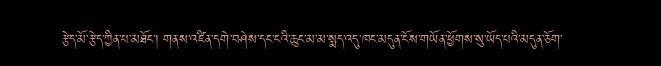རྩེད་མོ་རྩེད་ཀྱིན་པ་མཐོང་། གནས་འཛིན་དགེ་བཤེས་དང་ངའི་ཆུང་མ་མ་སྨད་འདུ་ཁང་མདུན་ངོས་གཡོན་ཕྱོགས་སུ་ཡོད་པའི་མདུན་ཅོག་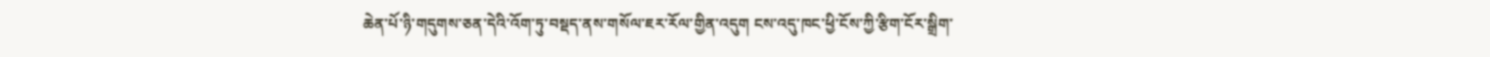ཆེན་པོ་ཉི་གདུགས་ཅན་དེའི་འོག་ཏུ་བསྡད་ནས་གསོལ་ཇར་རོལ་གྱིན་འདུག ངས་འདུ་ཁང་ཕྱི་ངོས་ཀྱི་རྩིག་ངོར་སྒྲིག་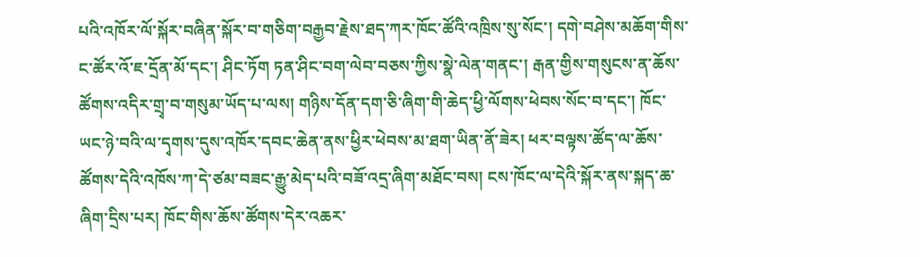པའི་འཁོར་ལོ་སྐོར་བཞིན་སྐོར་བ་གཅིག་བརྒྱབ་རྗེས་ཐད་ཀར་ཁོང་ཚོའི་འཁྲིས་སུ་སོང་། དགེ་བཤེས་མཆོག་གིས་ང་ཚོར་འོ་ཇ་དྲོན་མོ་དང་། ཤིང་ཏོག ཏན་ཤིང་བག་ལེབ་བཅས་ཀྱིས་སྣེ་ལེན་གནང་། རྒན་གྱིས་གསུངས་ན་ཆོས་ཚོགས་འདིར་གྲྭ་བ་གསུམ་ཡོད་པ་ལས། གཉིས་དོན་དག་ཅི་ཞིག་གི་ཆེད་ཕྱི་ལོགས་ཕེབས་སོང་བ་དང་། ཁོང་ཡང་ཉེ་བའི་ལ་དྭགས་དུས་འཁོར་དབང་ཆེན་ནས་ཕྱིར་ཕེབས་མ་ཐག་ཡིན་ནོ་ཟེར། ཕར་བལྟས་ཚོད་ལ་ཆོས་ཚོགས་དེའི་འཁོས་ཀ་དེ་ཙམ་བཟང་རྒྱུ་མེད་པའི་བཟོ་འདྲ་ཞིག་མཐོང་བས། ངས་ཁོང་ལ་དེའི་སྐོར་ནས་སྐད་ཆ་ཞིག་དྲིས་པར། ཁོང་གིས་ཆོས་ཚོགས་དེར་འཆར་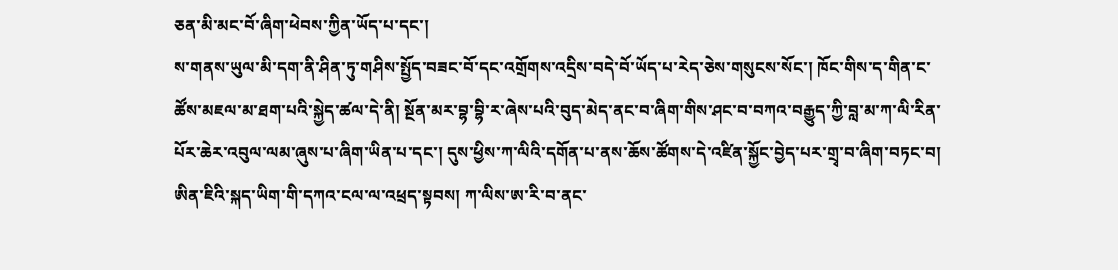ཅན་མི་མང་བོ་ཞིག་ཕེབས་ཀྱིན་ཡོད་པ་དང་།
ས་གནས་ཡུལ་མི་དག་ནི་ཤིན་ཏུ་གཤིས་སྤྱོད་བཟང་བོ་དང་འགྲོགས་འདྲིས་བདེ་བོ་ཡོད་པ་རེད་ཅེས་གསུངས་སོང་། ཁོང་གིས་ད་གིན་ང་ཚོས་མཇལ་མ་ཐག་པའི་སྐྱེད་ཚལ་དེ་ནི། སྔོན་མར་བྷ་བྷི་ར་ཞེས་པའི་བུད་མེད་ནང་བ་ཞིག་གིས་ཤང་བ་བཀའ་བརྒྱུད་ཀྱི་བླ་མ་ཀ་ལི་རིན་པོར་ཆེར་འབུལ་ལམ་ཞུས་པ་ཞིག་ཡིན་པ་དང་། དུས་ཕྱིས་ཀ་ལིའི་དགོན་པ་ནས་ཆོས་ཚོགས་དེ་འཛིན་སྐྱོང་བྱེད་པར་གྲྭ་བ་ཞིག་བཏང་བ། ཨིན་ཇིའི་སྐད་ཡིག་གི་དཀའ་ངལ་ལ་འཕྲད་སྟབས། ཀ་ལིས་ཨ་རི་བ་ནང་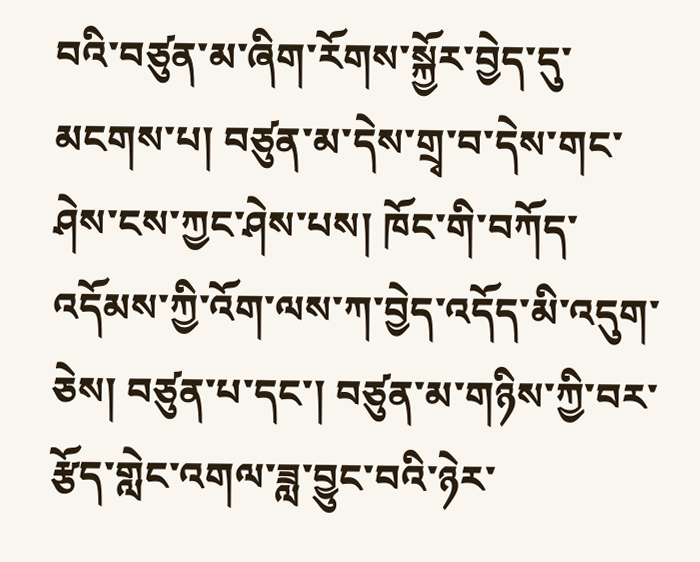བའི་བཙུན་མ་ཞིག་རོགས་སྐྱོར་བྱེད་དུ་མངགས་པ། བཙུན་མ་དེས་གྲྭ་བ་དེས་གང་ཤེས་ངས་ཀྱང་ཤེས་པས། ཁོང་གི་བཀོད་འདོམས་ཀྱི་འོག་ལས་ཀ་བྱེད་འདོད་མི་འདུག་ཅེས། བཙུན་པ་དང་། བཙུན་མ་གཉིས་ཀྱི་བར་རྩོད་གླེང་འགལ་ཟླ་བྱུང་བའི་ཉེར་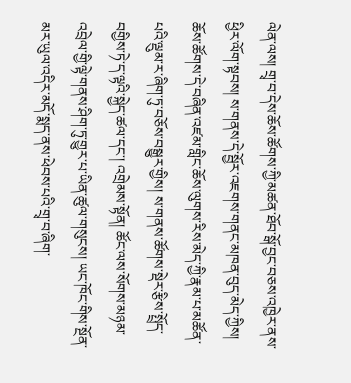ལེན་ལས། གྲྭ་བ་དེས་ཆོས་ཚོགས་ཀྱི་མཚན་ཐོབ་སྒོ་བྱང་བཅས་འཁྱེར་ནས་ཕྱིར་ལོག་སྟབས། ས་གནས་དེ་སྦྱོར་འཇགས་གནང་མཁན་བུད་མེད་ཀྱིས།
ཆོས་ཚོགས་དེ་བཞིན་འཛམ་གླིང་ཆོས་ལུགས་རིས་མེད་ཀྱི་རྣམ་པ་མཚོན་པའི་ལྡུམ་ར་ཞིག་ཏུ་བཅོས་བསྒྱུར་གྱིས། ས་གནས་ཚོགས་སྡེར་རྩིས་སྤྲོད་བགྱིས་ཏེ་ད་ལྟའི་སྐྱེད་ཚལ་དང་། འགྲེམས་སྟོན། ཚོང་ལས་སོགས་མཉམ་འབྲེལ་གྱི་ལྟེ་གནས་ཤིག་ཏུ་གྱུར་པ་ཡིན་ཚུལ་གསུངས། ཡང་ཁོང་གིས་སྔོན་མར་ཡུལ་འདིར་མདོ་སྨད་ནས་ཕེབས་པའི་གྲྭ་བ་ཞིག་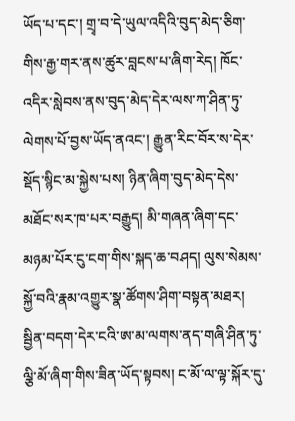ཡོད་པ་དང་། གྲྭ་བ་དེ་ཡུལ་འདིའི་བུད་མེད་ཅིག་གིས་རྒྱ་གར་ནས་ཚུར་བླངས་པ་ཞིག་རེད། ཁོང་འདིར་སླེབས་ནས་བུད་མེད་དེར་ལས་ཀ་ཤིན་ཏུ་ལེགས་པོ་བྱས་ཡོད་ནའང་། རྒྱུན་རིང་བོར་ས་དེར་སྡོད་སྙིང་མ་སྐྱེས་པས། ཉིན་ཞིག་བུད་མེད་དེས་མཐོང་སར་ཁ་པར་བརྒྱུད། མི་གཞན་ཞིག་དང་མཉམ་པོར་ངུ་ངག་གིས་སྐད་ཆ་བཤད། ལུས་སེམས་སྐྱོ་བའི་རྣམ་འགྱུར་སྣ་ཚོགས་ཤིག་བསྟན་མཐར། སྦྱིན་བདག་དེར་ངའི་ཨ་མ་ལགས་ནད་གཞི་ཤིན་ཏུ་ལྕི་མོ་ཞིག་གིས་ཟིན་ཡོད་སྟབས། ང་མོ་ལ་ལྟ་སྐོར་དུ་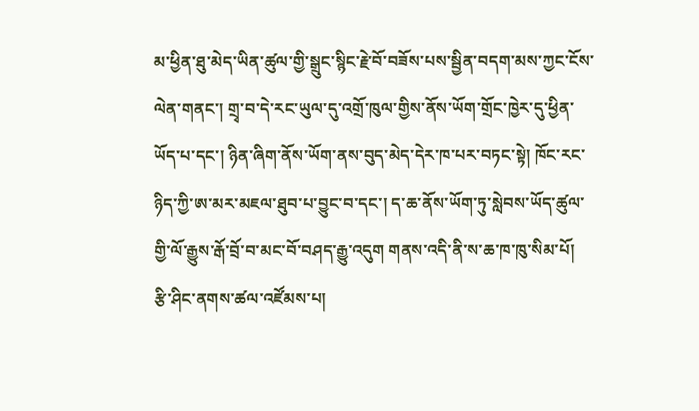མ་ཕྱིན་ཐུ་མེད་ཡིན་ཚུལ་གྱི་སྒྲུང་སྙིང་རྗེ་བོ་བཟོས་པས་སྦྱིན་བདག་མས་ཀྱང་ངོས་ལེན་གནང་། གྲྭ་བ་དེ་རང་ཡུལ་དུ་འགྲོ་ཁུལ་གྱིས་ནོས་ཡོག་གྲོང་ཁྱེར་དུ་ཕྱིན་ཡོད་པ་དང་། ཉིན་ཞིག་ནོས་ཡོག་ནས་བུད་མེད་དེར་ཁ་པར་བཏང་སྟེ། ཁོང་རང་ཉིད་ཀྱི་ཨ་མར་མཇལ་ཐུབ་པ་བྱུང་བ་དང་། ད་ཆ་ནོས་ཡོག་ཏུ་སླེབས་ཡོད་ཚུལ་གྱི་ལོ་རྒྱུས་རྒོ་བྲོ་བ་མང་བོ་བཤད་རྒྱུ་འདུག གནས་འདི་ནི་ས་ཆ་ཁ་ཁུ་སིམ་པོ། རྩི་ཤིང་ནགས་ཚལ་འཛོམས་པ།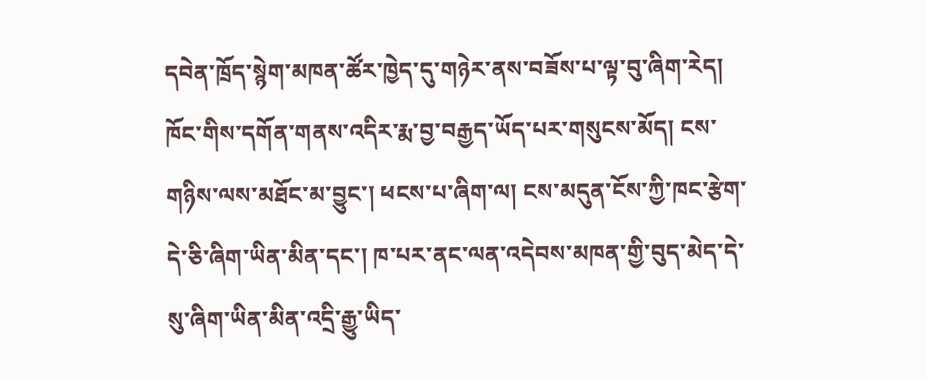དབེན་ཁྲོད་སྙེག་མཁན་ཚོར་ཁྱེད་དུ་གཉེར་ནས་བཟོས་པ་ལྟ་བུ་ཞིག་རེད། ཁོང་གིས་དགོན་གནས་འདིར་རྨ་བྱ་བརྒྱད་ཡོད་པར་གསུངས་མོད། ངས་གཉིས་ལས་མཐོང་མ་བྱུང་། ཕངས་པ་ཞིག་ལ། ངས་མདུན་ངོས་ཀྱི་ཁང་རྩེག་དེ་ཅི་ཞིག་ཡིན་མིན་དང་། ཁ་པར་ནང་ལན་འདེབས་མཁན་གྱི་བུད་མེད་དེ་སུ་ཞིག་ཡིན་མིན་འདྲི་རྒྱུ་ཡིད་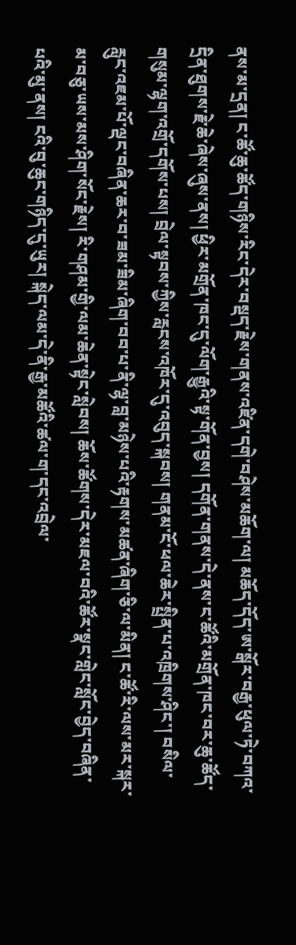ནས་མ་དྲན། ང་ཚོ་ཆུ་ཚོད་གཉིས་རིང་དེར་བསྡད་རྗེས་གནས་འཛིན་དགེ་བཤེས་མཆོག་ལ། མཆོད་དོད་ཨ་སྒོར་བརྒྱ་ཕུལ་ཏེ་བཀའ་དྲིན་ཐུགས་རྗེ་ཆེ་ཞེས་ཞུས་ནས། ཕྱིར་མགྲོན་ཁང་དུ་ལོག་རྒྱུའི་སྟ་གོན་བྱས། དགོན་གནས་དེ་ནས་ང་ཚོའི་མགྲོན་ཁང་བར་ཆུ་ཚོད་གསུམ་ལྷག་འགྲོ་དགོས་པས། བྲེལ་སྟབས་ཀྱིས་རླངས་འཁོར་དུ་འབུད་སྐབས། གནམ་ངོ་ཕལ་ཆེར་སྤྲིན་པ་འཁྲིགས་ཤིང་། བསིལ་རླུང་འཇམ་པོ་ལྡང་བཞིན་ཆར་བ་ཟམ་ཟིམ་ཞིག་བབ་པ་ནི་ལྷ་བླ་མཉེས་པའི་རྟགས་མཚན་ཞིག་ཅི་ལ་མིན། ང་ཚོ་རི་ལས་མར་སྐར་མ་བཅུ་ཡས་མས་ཤིག་སོང་རྗེས། རི་གཤམ་གྱི་ལམ་ཆེན་སྟེང་སླེབས། ཆོས་ཚོགས་དེར་མཇལ་བའི་ཚོར་སྣང་གླེང་སློང་བྱེད་བཞིན་པའི་མུ་ནས། ངའི་བུ་ཆུང་གཉིད་དུ་ཡུར། སྐེད་ལམ་དེ་ནི་རྒྱ་མཚོའི་ཚལ་ག་དང་འབྲེལ་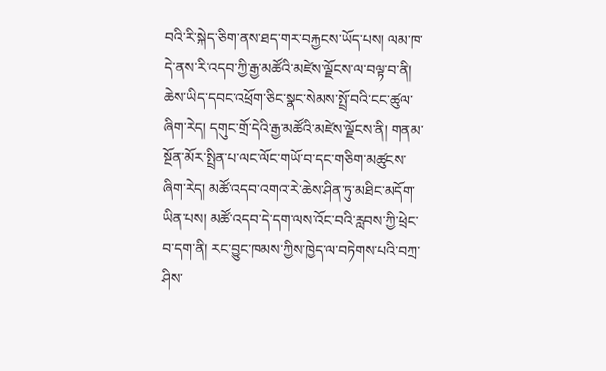བའི་རི་སྐེད་ཅིག་ནས་ཐད་གར་བརྐྱངས་ཡོད་པས། ལམ་ཁ་དེ་ནས་རི་འདབ་ཀྱི་རྒྱ་མཚོའི་མཛེས་ལྗོངས་ལ་བལྟ་བ་ནི། ཆེས་ཡིད་དབང་འཕྲོག་ཅིང་སྣང་སེམས་སྤྲོ་བའི་ངང་ཚུལ་ཞིག་རེད། དགུང་གྲོ་དེའི་རྒྱ་མཚོའི་མཛེས་ལྗོངས་ནི། གནམ་སྔོན་མོར་སྤྲིན་པ་ལང་ལོང་གཡོ་བ་དང་གཅིག་མཚུངས་ཞིག་རེད། མཚོ་འདབ་འགའ་རེ་ཆེས་ཤིན་ཏུ་མཐིང་མདོག་ཡིན་པས། མཚོ་འདབ་དེ་དག་ལས་འོང་བའི་རླབས་ཀྱི་ཕྲེང་བ་དག་ནི། རང་བྱུང་ཁམས་ཀྱིས་ཁྱེད་ལ་བཏེགས་པའི་བཀྲ་ཤིས་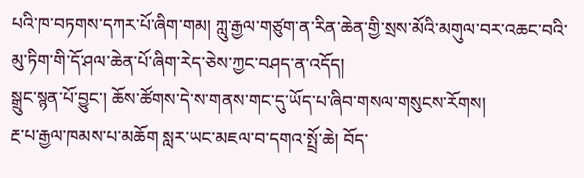པའི་ཁ་བཏགས་དཀར་པོ་ཞིག་གམ། ཀླུ་རྒྱལ་གཙུག་ན་རིན་ཆེན་གྱི་སྲས་མོའི་མགུལ་བར་འཆང་བའི་མུ་ཏིག་གི་དོ་ཤལ་ཆེན་པོ་ཞིག་རེད་ཅེས་ཀྱང་བཤད་ན་འདོད།
སྒྲུང་སྙན་པོ་བྱུང་། ཆོས་ཚོགས་དེ་ས་གནས་གང་དུ་ཡོད་པ་ཞིབ་གསལ་གསུངས་རོགས།
རྔ་པ་རྒྱལ་ཁམས་པ་མཆོག སླར་ཡང་མཇལ་བ་དགའ་སྤྲོ་ཆེ། བོད་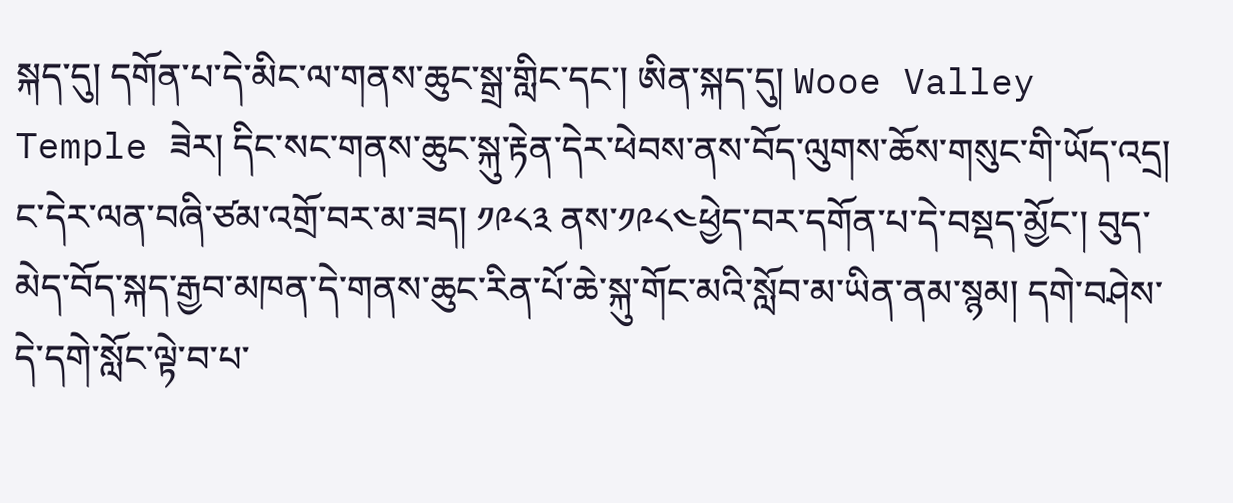སྐད་དུ། དགོན་པ་དེ་མིང་ལ་གནས་ཆུང་སྒྲ་གླིང་དང་། ཨིན་སྐད་དུ། Wooe Valley Temple ཟེར། དིང་སང་གནས་ཆུང་སྐུ་རྟེན་དེར་ཕེབས་ནས་བོད་ལུགས་ཆོས་གསུང་གི་ཡོད་འདྲ། ང་དེར་ལན་བཞི་ཙམ་འགྲོ་བར་མ་ཟད། ༡༩༨༣ ནས་༡༩༨༤ཕྱེད་བར་དགོན་པ་དེ་བསྡད་མྱོང་། བུད་མེད་བོད་སྐད་རྒྱབ་མཁན་དེ་གནས་ཆུང་རིན་པོ་ཆེ་སྐུ་གོང་མའི་སློབ་མ་ཡིན་ནམ་སྙམ། དགེ་བཤེས་དེ་དགེ་སློང་ལྟེ་བ་པ་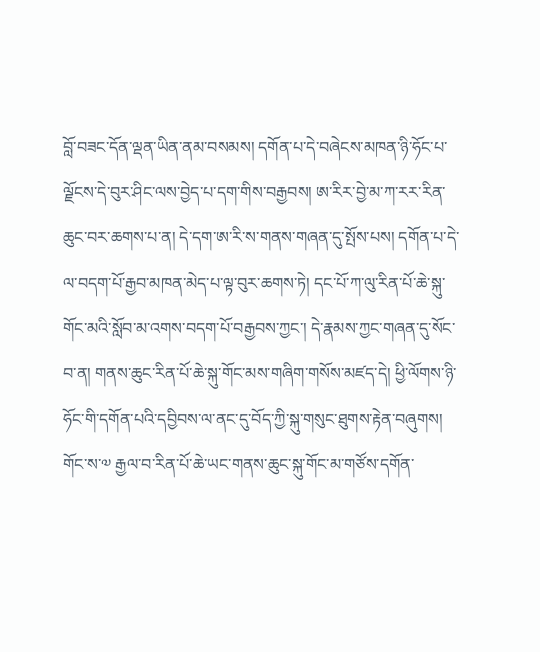བློ་བཟང་དོན་ལྡན་ཡིན་ནམ་བསམས། དགོན་པ་དེ་བཞེངས་མཁན་ཉི་ཧོང་པ་ལྗོངས་དེ་བུར་ཤིང་ལས་བྱེད་པ་དག་གིས་བརྒྱབས། ཨ་རིར་བྱེ་མ་ཀ་རར་རིན་ཆུང་བར་ཆགས་པ་ན། དེ་དག་ཨ་རི་ས་གནས་གཞན་དུ་སྤོས་པས། དགོན་པ་དེ་ལ་བདག་པོ་རྒྱབ་མཁན་མེད་པ་ལྟ་བུར་ཆགས་ཏེ། དང་པོ་ཀ་ལུ་རིན་པོ་ཆེ་སྐུ་གོང་མའི་སློབ་མ་འགས་བདག་པོ་བརྒྱབས་ཀྱང་། དེ་རྣམས་ཀྱང་གཞན་དུ་སོང་བ་ན། གནས་ཆུང་རིན་པོ་ཆེ་སྐུ་གོང་མས་གཞིག་གསོས་མཛད་དེ། ཕྱི་ལོགས་ཉི་ཧོང་གི་དགོན་པའི་དབྱིབས་ལ་ནང་དུ་བོད་ཀྱི་སྐུ་གསུང་ཐུགས་རྟེན་བཞུགས། གོང་ས་༧ རྒྱལ་བ་རིན་པོ་ཆེ་ཡང་གནས་ཆུང་སྐུ་གོང་མ་གཙོས་དགོན་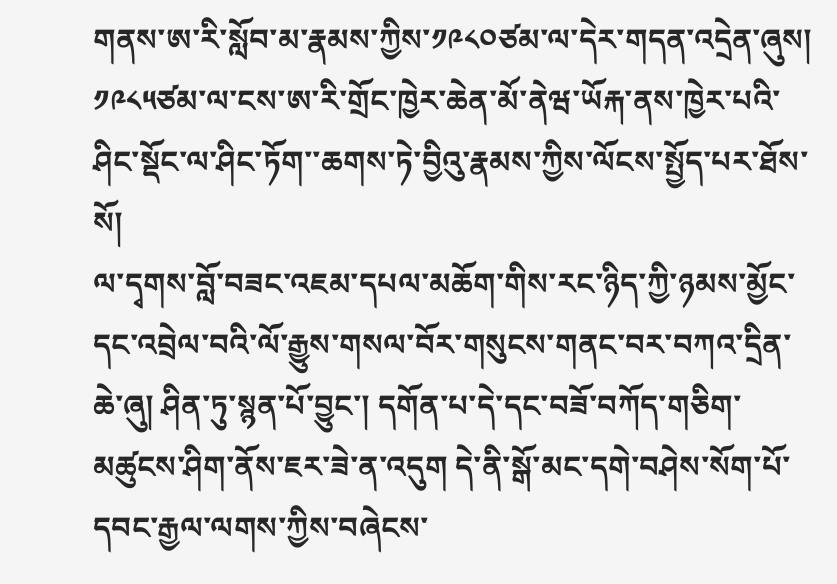གནས་ཨ་རི་སློབ་མ་རྣམས་ཀྱིས་༡༩༨༠ཙམ་ལ་དེར་གདན་འདྲེན་ཞུས།
༡༩༨༥ཙམ་ལ་ངས་ཨ་རི་གྲོང་ཁྱེར་ཆེན་མོ་ནེཝ་ཡོརྐ་ནས་ཁྱེར་པའི་ཤིང་སྡོང་ལ་ཤིང་ཏོག་་ཆགས་ཏེ་བྱིའུ་རྣམས་ཀྱིས་ལོངས་སྤྱོད་པར་ཐོས་སོ།
ལ་དྭགས་བློ་བཟང་འཇམ་དཔལ་མཆོག་གིས་རང་ཉིད་ཀྱི་ཉམས་མྱོང་དང་འབྲེལ་བའི་ལོ་རྒྱུས་གསལ་བོར་གསུངས་གནང་བར་བཀའ་དྲིན་ཆེ་ཞུ། ཤིན་ཏུ་སྙན་པོ་བྱུང་། དགོན་པ་དེ་དང་བཟོ་བཀོད་གཅིག་མཚུངས་ཤིག་ནོས་ཇར་ཟེ་ན་འདུག དེ་ནི་སྒོ་མང་དགེ་བཤེས་སོག་པོ་དབང་རྒྱལ་ལགས་ཀྱིས་བཞེངས་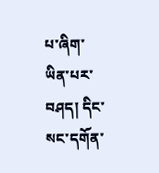པ་ཞིག་ཡིན་པར་བཤད། དིང་སང་དགོན་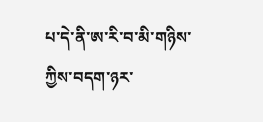པ་དེ་ནི་ཨ་རི་བ་མི་གཉིས་ཀྱིས་བདག་ཉར་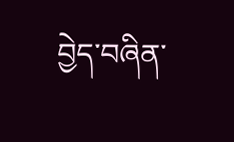བྱེད་བཞིན་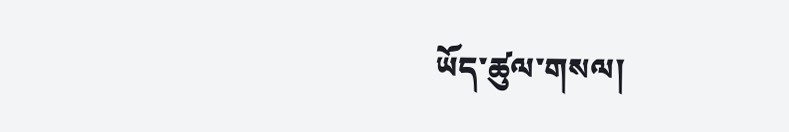ཡོད་ཚུལ་གསལ།